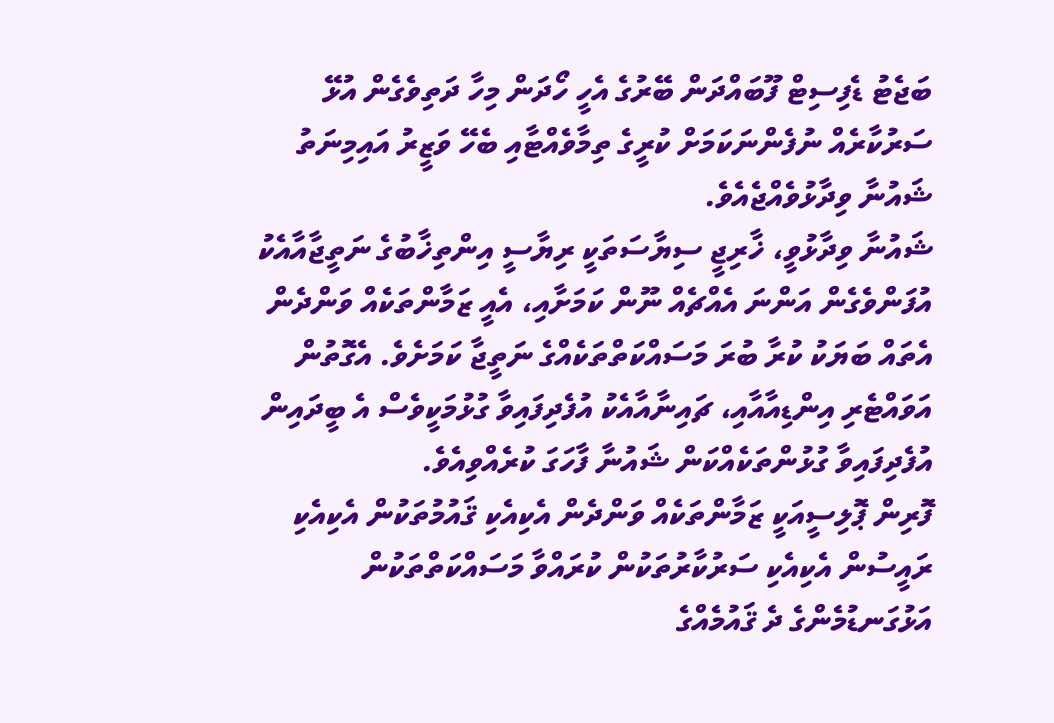ބަޖެޓު ޑެފިސިޓް ފޫބައްދަން ބޭރުގެ އެހީ ހޯދަން މިހާ ދަތިވެގެން އުޅޭ ސަރުކާރެއް ނުފެންނަކަމަށް ކުރީގެ ތިމާވެއްޓާއި ބެހޭ ވަޒީރު އައިމިނަތު ޝައުނާ ވިދާޅުވެއްޖެއެވެ.
ޝައުނާ ވިދާޅުވީ، ޚާރިޖީ ސިޔާސަތަކީ ރިޔާސީ އިންތިޚާބުގެ ނަތީޖާއާއެކު އުފަންވެގެން އަންނަ އެއްޗެއް ނޫން ކަމަށާއި، އެއީ ޒަމާންތަކެއް ވަންދެން އެތައް ބަޔަކު ކުރާ ބުރަ މަސައްކަތްތަކެއްގެ ނަތީޖާ ކަމަށެވެ. އެގޮތުން އަވައްޓެރި އިންޑިއާއާއި، ޗައިނާއާއެކު އުފެދިފައިވާ ގުޅުމަކީވެސް އެ ބީދައިން އުފެދިފައިވާ ގުޅުންތަކެއްކަން ޝައުނާ ފާހަގަ ކުރެއްވިއެވެ.
ފޮރިން ޕޮލިސީއަކީ ޒަމާންތަކެއް ވަންދެން އެކިއެކި ޤައުމުތަކުން އެކިއެކި ރައީސުން އެކިއެކި ސަރުކާރުތަކުން ކުރައްވާ މަސައްކަތްތަކުން އަޅުގަނޑުމެންގެ ދެ ޤައުމެއްގެ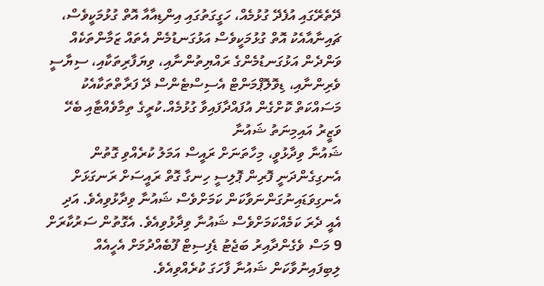ދޭތެރޭގައި އުފެދޭ ގުޅުމެއް، ހަގީގަތުގައި އިންޑިއާއާ އޮތް ގުޅުމަކީވެސް، ޗައިނާއާއެކު އޮތް ގުޅުމަކީވެސް އަޅުގަނޑުމެން އެތައް ޒަމާންތަކެއް ވަންދެން އަޅުގަނޑުމެންގެ ރައްޔިތުންނާއި، ވިޔަފާރިތަކާއި، ސިޔާސީ ވެރިންނާއި، ޑިވޮލޮޕްމަންޓް އެސިސްޓެންސް ދޭ ފަރާތްތަކާއެކު މަސައްކަތް ކޮށްގެން އުފައްދާފައިވާ ގުޅުމެއް.ކުރީގެ ތިމާވެއްޓާއި ބެހޭ ވަޒީރު އައިމިނަތު ޝައުނާ
ޝައުނާ ވިދާޅުވީ، މިހާތަނަށް ރައީސް އަމަލު ކުރެއްވި ގޮތުން އެނގިގެންދަނީ ފޮރިން ޕޮލިސީ ހިނގާ ގޮތް ރައީސަށް ރަނގަޅަށް އެނގިވަޑައިނުގަންނަވާކަން ކަމަށްވެސް ޝައުނާ ވިދާޅުވިއެވެ. އަދި އެއީ ދެރަ ކަމެއްކަމަށްވެސް ޝައުނާ ވިދާޅުވިއެވެ. އެގޮތުން ސަރުކާރަށް 9 މަސް ވެގެންދާއިރު ބަޖެޓު ޑެފިސިޓް ފޫބެއްދުމަށް އެހީއެއް ލިބިފައިނުވާކަން ޝައުނާ ފާހަގަ ކުރެއްވިއެވެ.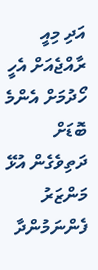އަދި މިއީ ރާއްޖެއަށް އެހީ ހޯދުމަށް އެންމެ ބޮޑަށް ދަތިވެގެން އުޅޭ މަންޒަރު ފެންނަމުންދާ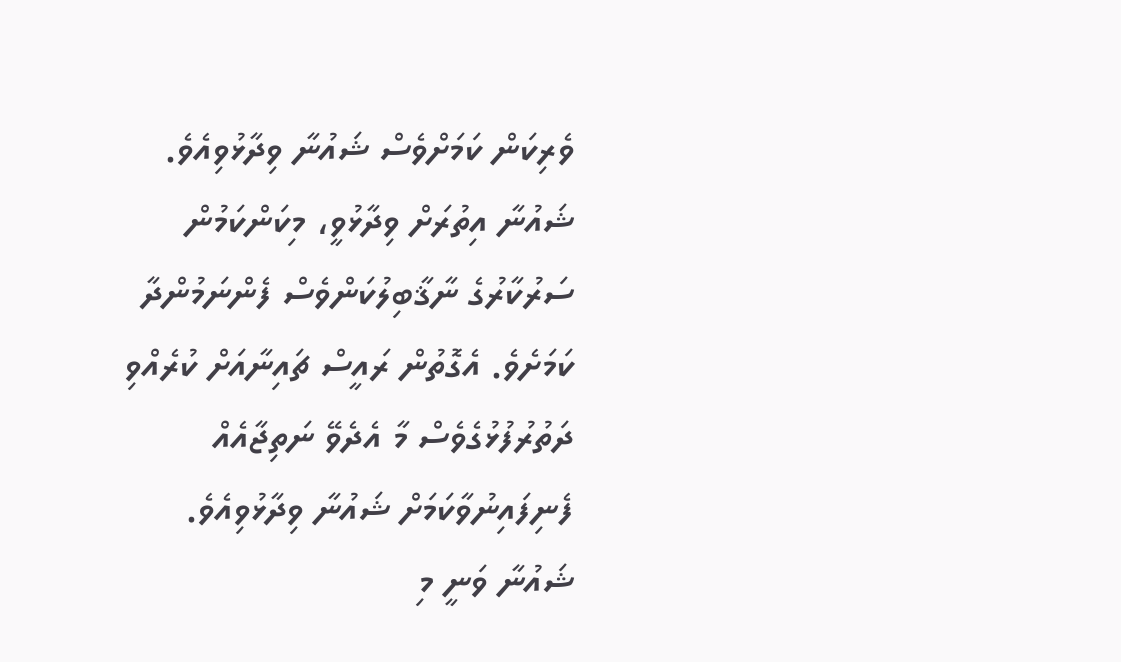ވެރިކަން ކަމަށްވެސް ޝައުނާ ވިދާޅުވިއެވެ.
ޝައުނާ އިތުރަށް ވިދާޅުވީ، މިކަންކަމުން ސަރުކާރުގެ ނާޤާބިލުކަންވެސް ފެންނަމުންދާ ކަމަށެވެ. އެގޮތުން ރައީސް ޗައިނާއަށް ކުރެއްވި ދަތުރުފުޅުގެވެސް މާ އެދެވޭ ނަތިޖާއެއް ފެނިފައިނުވާކަމަށް ޝައުނާ ވިދާޅުވިއެވެ.
ޝައުނާ ވަނީ މި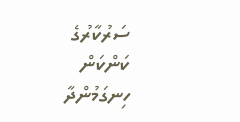ސަރުކާރުގެ ކަންކަން ހިނގަމުންދާ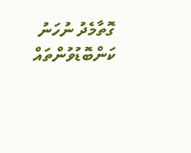ގޮތާމެދު ނުހަނު ކަންބޮޑުވުންތައް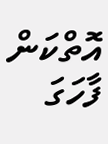އޮތްކަން ފާހަގަ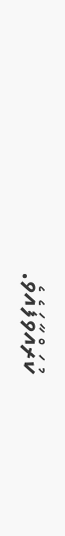ކުރައްވާފައެވެ.